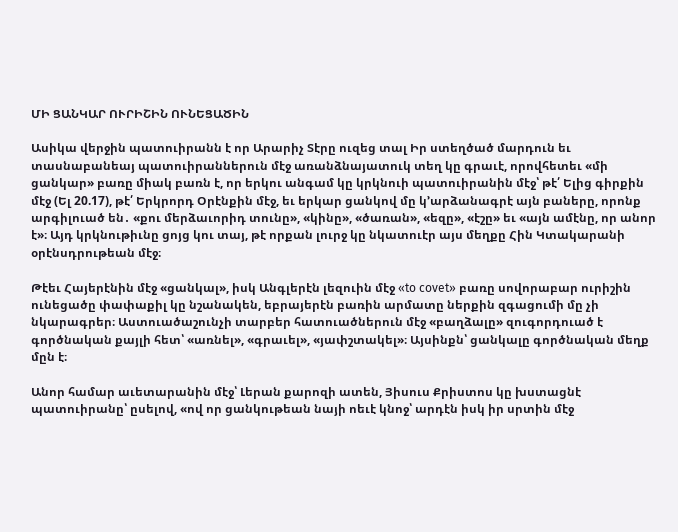ՄԻ ՑԱՆԿԱՐ ՈՒՐԻՇԻՆ ՈՒՆԵՑԱԾԻՆ

Ասիկա վերջին պատուիրանն է որ Արարիչ Տէրը ուզեց տալ Իր ստեղծած մարդուն եւ տասնաբանեայ պատուիրաններուն մէջ առանձնայատուկ տեղ կը գրաւէ, որովհետեւ «մի ցանկար» բառը միակ բառն է, որ երկու անգամ կը կրկնուի պատուիրանին մէջ՝ թէ՛ Ելից գիրքին մէջ (Ել 20.17), թէ՛ Երկրորդ Օրէնքին մէջ, եւ երկար ցանկով մը կ’արձանագրէ այն բաները, որոնք արգիլուած են․ «քու մերձաւորիդ տունը», «կինը», «ծառան», «եզը», «էշը» եւ «այն ամէնը, որ անոր է»։ Այդ կրկնութիւնը ցոյց կու տայ, թէ որքան լուրջ կը նկատուէր այս մեղքը Հին Կտակարանի օրէնսդրութեան մէջ։

Թէեւ Հայերէնին մէջ «ցանկալ», իսկ Անգլերէն լեզուին մէջ «to covet» բառը սովորաբար ուրիշին ունեցածը փափաքիլ կը նշանակեն, եբրայերէն բառին արմատը ներքին զգացումի մը չի նկարագրեր։ Աստուածաշունչի տարբեր հատուածներուն մէջ «բաղձալը» զուգորդուած է գործնական քայլի հետ՝ «առնել», «գրաւել», «յափշտակել»։ Այսինքն՝ ցանկալը գործնական մեղք մըն է։

Անոր համար աւետարանին մէջ՝ Լերան քարոզի ատեն, Յիսուս Քրիստոս կը խստացնէ պատուիրանը՝ ըսելով, «ով որ ցանկութեան նայի ոեւէ կնոջ՝ արդէն իսկ իր սրտին մէջ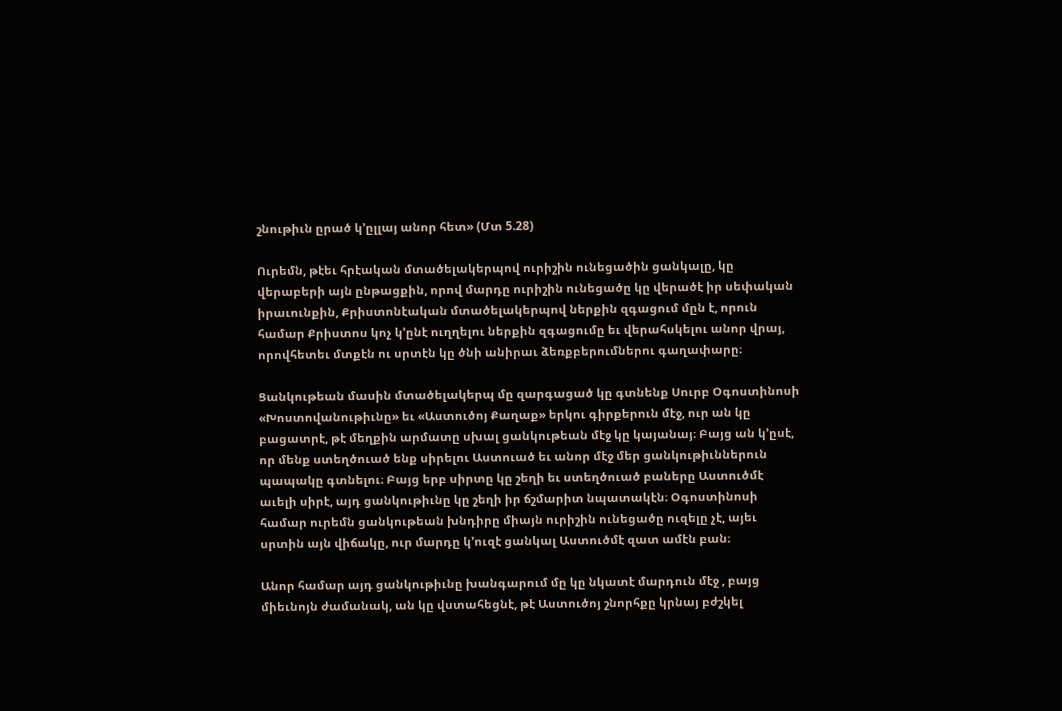շնութիւն ըրած կ’ըլլայ անոր հետ» (Մտ 5.28)

Ուրեմն, թէեւ հրէական մտածելակերպով ուրիշին ունեցածին ցանկալը, կը վերաբերի այն ընթացքին, որով մարդը ուրիշին ունեցածը կը վերածէ իր սեփական իրաւունքին, Քրիստոնէական մտածելակերպով ներքին զգացում մըն է, որուն համար Քրիստոս կոչ կ’ընէ ուղղելու ներքին զգացումը եւ վերահսկելու անոր վրայ, որովհետեւ մտքէն ու սրտէն կը ծնի անիրաւ ձեռքբերումներու գաղափարը։

Ցանկութեան մասին մտածելակերպ մը զարգացած կը գտնենք Սուրբ Օգոստինոսի «Խոստովանութիւնը» եւ «Աստուծոյ Քաղաք» երկու գիրքերուն մէջ, ուր ան կը բացատրէ, թէ մեղքին արմատը սխալ ցանկութեան մէջ կը կայանայ։ Բայց ան կ’ըսէ, որ մենք ստեղծուած ենք սիրելու Աստուած եւ անոր մէջ մեր ցանկութիւններուն պապակը գտնելու։ Բայց երբ սիրտը կը շեղի եւ ստեղծուած բաները Աստուծմէ աւելի սիրէ, այդ ցանկութիւնը կը շեղի իր ճշմարիտ նպատակէն։ Օգոստինոսի համար ուրեմն ցանկութեան խնդիրը միայն ուրիշին ունեցածը ուզելը չէ, այեւ սրտին այն վիճակը, ուր մարդը կ’ուզէ ցանկալ Աստուծմէ զատ ամէն բան։

Անոր համար այդ ցանկութիւնը խանգարում մը կը նկատէ մարդուն մէջ , բայց միեւնոյն ժամանակ, ան կը վստահեցնէ, թէ Աստուծոյ շնորհքը կրնայ բժշկել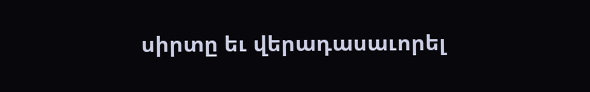սիրտը եւ վերադասաւորել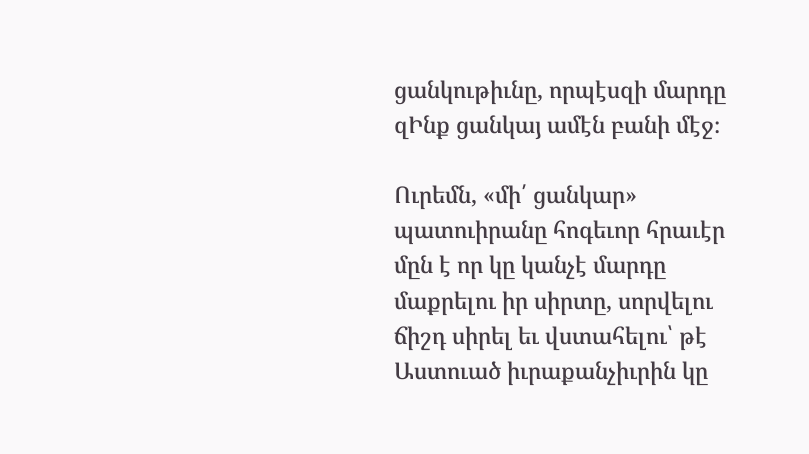ցանկութիւնը, որպէսզի մարդը զԻնք ցանկայ ամէն բանի մէջ։

Ուրեմն, «մի՛ ցանկար» պատուիրանը հոգեւոր հրաւէր մըն է որ կը կանչէ մարդը մաքրելու իր սիրտը, սորվելու ճիշդ սիրել եւ վստահելու՝ թէ Աստուած իւրաքանչիւրին կը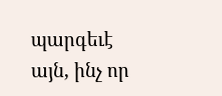պարգեւէ այն, ինչ որ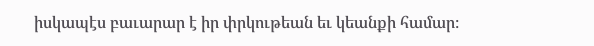իսկապէս բաւարար է իր փրկութեան եւ կեանքի համար։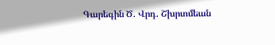Գարեգին Ծ. Վրդ. Շխրտմեան